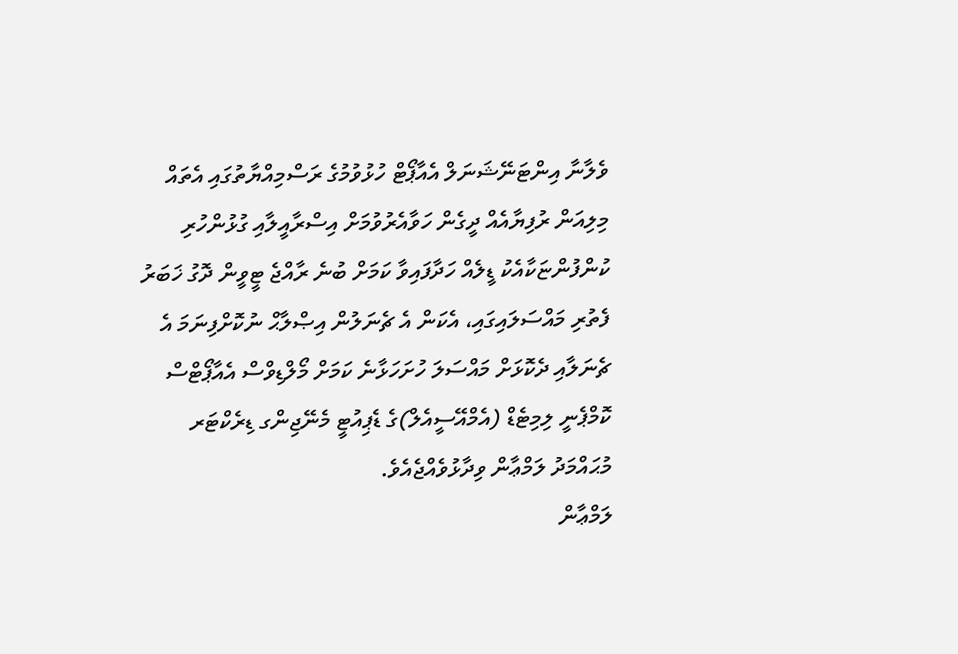ވެލާނާ އިންޓަނޭޝަނަލް އެއާޕޯޓް ހުޅުވުމުގެ ރަސްމިއްޔާތުގައި އެތައް މިލިއަން ރުފިޔާއެއް ދީގެން ހަވާއެރުވުމަށް އިސްރާއީލާއި ގުޅުންހުރި ކުންފުންޏަކާއެކު ޑީލެއް ހަދާފައިވާ ކަމަށް ބުނެ ރާއްޖެ ޓީވީން ދޮގު ޚަބަރު ފެތުރި މައްސަލައިގައި، އެކަން އެ ޗެނަލުން އިޞްލާޙް ނުކޮށްފިނަމަ އެ ޗެނަލާއި ދެކޮޅަށް މައްސަލަ ހުށަހަޅާނެ ކަމަށް މޯލްޑިވްސް އެއާޕޯޓްސް ކޮމްޕެނީ ލިމިޓެޑް (އެމްއޭސީއެލް)ގެ ޑެޕިއުޓީ މެނޭޖިންގ ޑިރެކްޓަރ މުޙައްމަދު ލަމްޢާން ވިދާޅުވެއްޖެއެވެ.
ލަމްޢާން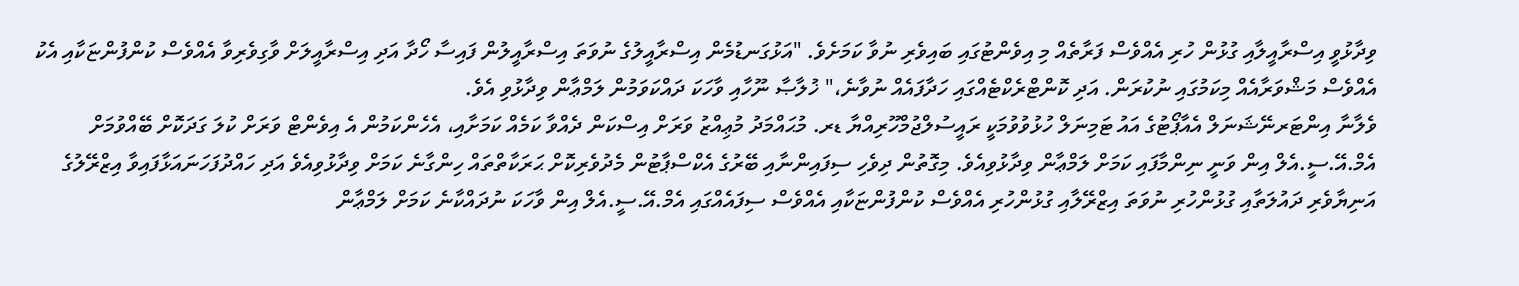ވިދާޅުވީ އިސްރާއީލާއި ގުޅުން ހުރި އެއްވެސް ފަރާތެއް މި އިވެންޓުގައި ބައިވެރި ނުވާ ކަމަށެވެ. "އަޅުގަނޑުމެން އިސްރާއީލުގެ ނުވަތަ އިސްރާއީލުން ފައިސާ ހޯދާ އަދި އިސްރާއީލަށް ވާގިވެރިވާ އެއްވެސް ކުންފުންޏަކާއި އެކު އެއްވެސް މަޝްވަރާއެއް މިކަމުގައި ނުކުރަން. އަދި ކޮންޓްރެކްޓެއްގައި ހަދާފައެއް ނުވާނެ،" ޚުލާޞާ ނޫހާއި ވާހަކަ ދައްކަވަމުން ލަމްޢާން ވިދާޅުވި އެވެ.
ވެލާނާ އިންޓަރނޭޝަނަލް އެއާޕޯޓުގެ އައު ޓަމިނަލް ހުޅުވުވުމަކީ ރައީސުލްޖުމްހޫރިއްޔާ ޑރ. މުޙައްމަދު މުޢިއްޒު ވަރަށް އިސްކަން ދެއްވާ ކަމެއް ކަމަށާއި، އެހެންކަމުން އެ އިވެންޓް ވަރަށް ކުލަ ގަދަކޮށް ބޭއްވުމަށް އެމް.އޭ.ސީ.އެލް އިން ވަނީ ނިންމާފައި ކަމަށް ލަމްޢާން ވިދާޅުވިއެވެ. މިގޮތުން ދިވެހި ސިފައިންނާއި ބޭރުގެ އެކްސްޕާޓުން މެދުވެރިކޮށް ޙަރަކާތްތައް ހިންގާނެ ކަމަށް ވިދާޅުވިއެވެ އަދި ހައްދުފަހަނައަޅާފައިވާ އިޒްރޭލުގެ އަނިޔާވެރި ދައުލަތާއި ގުޅުންހުރި ނުވަތަ އިޒްރޭލާއި ގުޅުންހުރި އެއްވެސް ކުންފުންޏަކާއި އެއްވެސް ސިފައެއްގައި އެމް.އޭ.ސީ.އެލް އިން ވާހަކަ ނުދައްކާނެ ކަމަށް ލަމްޢާން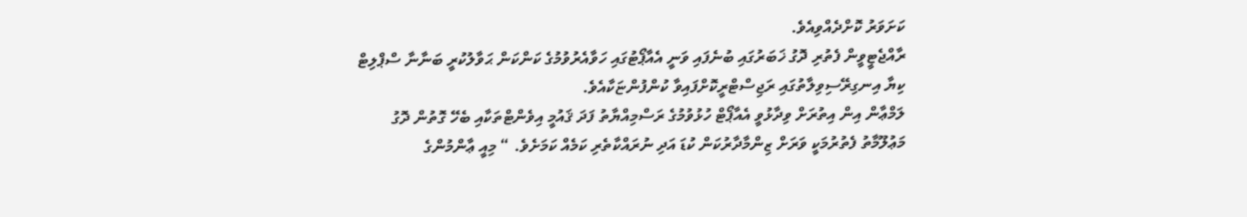ކަށަވަރު ކޮށްދެއްވިއެވެ.
ރާއްޖެޓީވީން ފެތުރި ދޮގު ޚަބަރުގައި ބުނެފައި ވަނީ އެއާޕޯޓުގައި ހަވާއެރުވުމުގެ ކަންކަން ޙަވާލުކުރީ ބަނާނާ ސްޕްލިޓް ކިޔާ އިނގިރޭސިވިލާތުގައި ރަޖިސްޓްރީކޮށްފައިވާ ކުންފުންޏަކާއެވެ.
ލަމްޢާން އިން އިތުރަށް ވިދާޅުވީ އެއާޕޯޓް ހުޅުވުމުގެ ރަސްމިއްޔާތު ފަދަ ޤައުމީ އިވެންޓްތަކާއި ބެހޭ ގޮތުން ދޮގު މަޢުލޫމާތު ފެތުރުމަކީ ވަރަށް ޒިންމާދާރުކަން ކުޑަ އަދި ނުރައްކާތެރި ކަމެއް ކަމަށެވެ. “ މިއީ ޢާންމުންގެ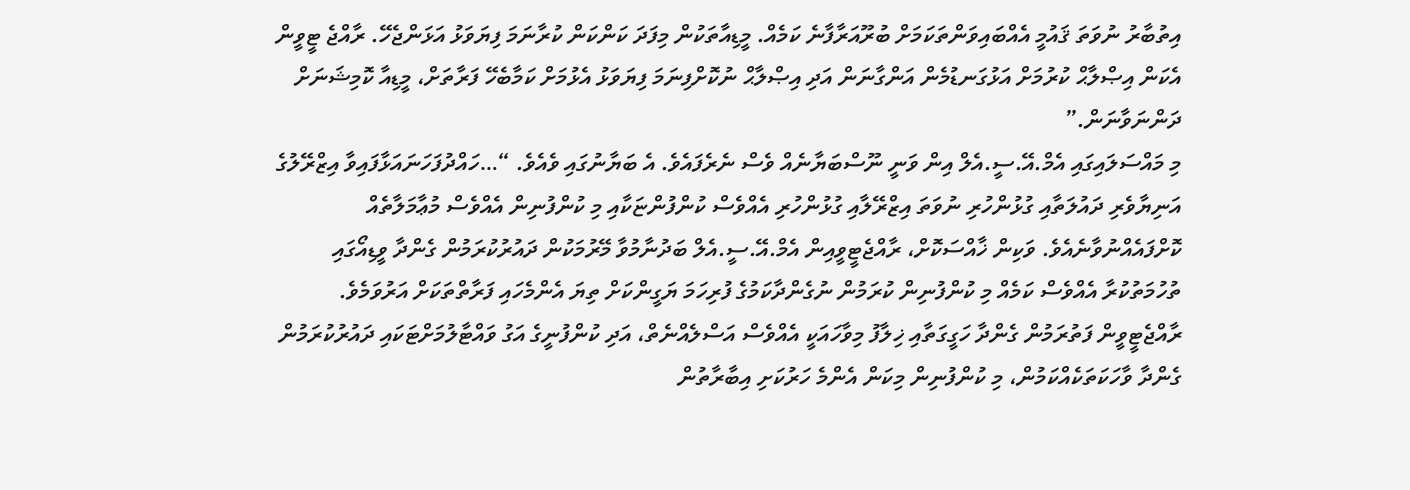އިތުބާރު ނުވަތަ ޤައުމީ އެއްބައިވަންތަކަމަށް ބުރޫއަރާފާނެ ކަމެއް. މީޑިއާތަކުން މިފަދަ ކަންކަން ކުރާނަމަ ފިޔަވަޅު އަޅަންޖެހޭ. ރާއްޖެ ޓީވީން އެކަން އިޞްލާޙް ކުރުމަށް އަޅުގަނޑުމެން އަންގާނަން އަދި އިޞްލާޙް ނުކޮށްފިނަމަ ފިޔަވަޅު އެޅުމަށް ކަމާބެހޭ ފަރާތަށް، މީޑިއާ ކޮމިޝަނަށް ދަންނަވާނަން.”
މި މައްސަލައިގައި އެމް.އޭ.ސީ.އެލް އިން ވަނީ ނޫސްބަޔާނެއް ވެސް ނެރެފައެވެ. އެ ބަޔާނުގައި ވެއެވެ. “…ހައްދުފަހަނައަޅާފައިވާ އިޒްރޭލުގެ އަނިޔާވެރި ދައުލަތާއި ގުޅުންހުރި ނުވަތަ އިޒްރޭލާއި ގުޅުންހުރި އެއްވެސް ކުންފުންޏަކާއި މި ކުންފުނިން އެއްވެސް މުޢާމަލާތެއް ކޮށްފައެއްނުވާނެއެވެ. ވަކިން ޚާއްސަކޮށް، ރާއްޖެޓީވީއިން އެމް.އޭ.ސީ.އެލް ބަދުނާމުވާ މޭރުމަކުން ދައުރުކުރަމުން ގެންދާ ވީޑިއޯގައި ތުހުމަތުކުރާ އެއްވެސް ކަމެއް މި ކުންފުނިން ކުރަމުން ނުގެންދާކަމުގެ ފުރިހަމަ ޔަގީންކަށް ތިޔަ އެންމެހައި ފަރާތްތަކަށް އަރުވަމެވެ. ރާއްޖެޓީވީން ފަތުރަމުން ގެންދާ ހަގީގަތާއި ޚިލާފު މިވާހައަކީ އެއްވެސް އަސްލެއްނެތް، އަދި ކުންފުނީގެ އަގު ވައްޓާލުމަށްޓަކައި ދައުރުކުރަމުން ގެންދާ ވާހަކަތަކެއްކަމުން، މި ކުންފުނިން މިކަން އެންމެ ހަރުކަށި އިބާރާތުން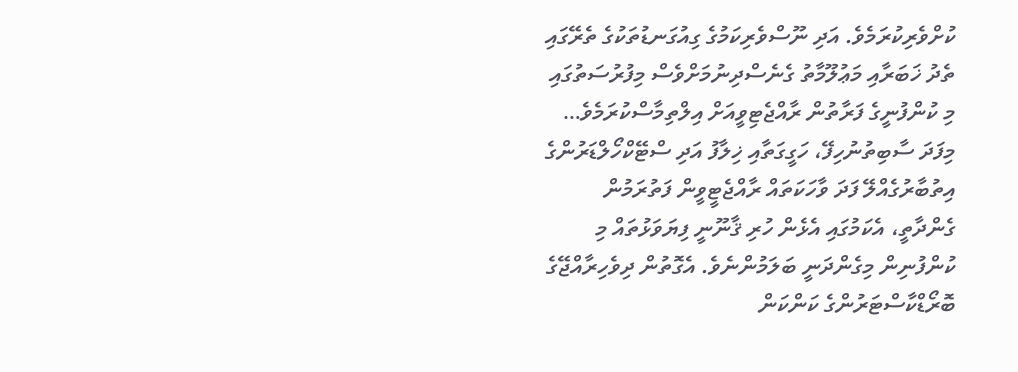ކުށްވެރިކުރަމެވެ. އަދި ނޫސްވެރިކަމުގެ ގިއުގަނޑުތަކުގެ ތެރޭގައި ތެދު ޚަބަރާއި މަޢުލޫމާތު ގެނެސްދިނުމަށްވެސް މިފުރުސަތުގައި މި ކުންފުނީގެ ފަރާތުން ރާއްޖެޓިވީއަށް އިލްތިމާސްކުރަމެވެ… މިފަދަ ސާބިތުނުހިފޭ، ހަގީގަތާއި ޚިލާފު އަދި ސްޓޭކްހޯލްޑަރުންގެ އިތުބާރުގެއްލޭ ފަދަ ވާހަކަތައް ރާއްޖެޓީވީން ފަތުރަމުން ގެންދާތީ، އެކަމުގައި އެޅެން ހުރި ޤާނޫނީ ފިޔަވަޅުތައް މި ކުންފުނިން މިގެންދަނީ ބަލަމުންނެވެ. އެގޮތުން ދިވެހިރާއްޖޭގެ ބޮރޯޑްކާސްޓަރުންގެ ކަންކަން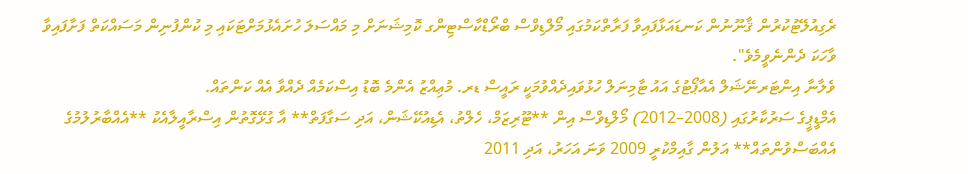ރެގިއުލޭޓުކުރުން ޤާނޫނުން ކަނޑައަޅާފައިވާ ފަރާތްކަމުގައި މޯލްޑިވްސް ބްރޯޑްކާސްޓިންގ ކޮމިޝަނަށް މި މައްސަލަ ހުށައެޅުމަށްޓަކައި މި ކުންފުނިން މަސައްކަތް ފަށާފައިވާ ވާހަކަ ދެންނެވީމެވެ".
ވެލާނާ އިންޓަރނޭޝަލް އެއާޕޯޓުގެ އައު ޓާމިނަލް ހުޅުވައިދެއްވުމަކީ ރައީސް ޑރ. މުޢިއްޒު އެންމެ ބޮޑު އިސްކަމެއް ދެއްވާ އެއް ކަންތައް.
އެމްޑީޕީގެ ސަރުކާރުގައި (2008–2012) މޯލްޑިވްސް އިން **ޓޫރިޒަމް، ހެލްތު، އެޑިއުކޭޝަން، އަދި ސަގާފަތް** އާ ގުޅޭގޮތުން އިސްރާއީލާއެކު **އެއްބާރުލުމުގެ އެއްބަސްވުންތައް** އަލުން ގާއިމްކުރީ 2009 ވަނަ އަހަރު، އަދި 2011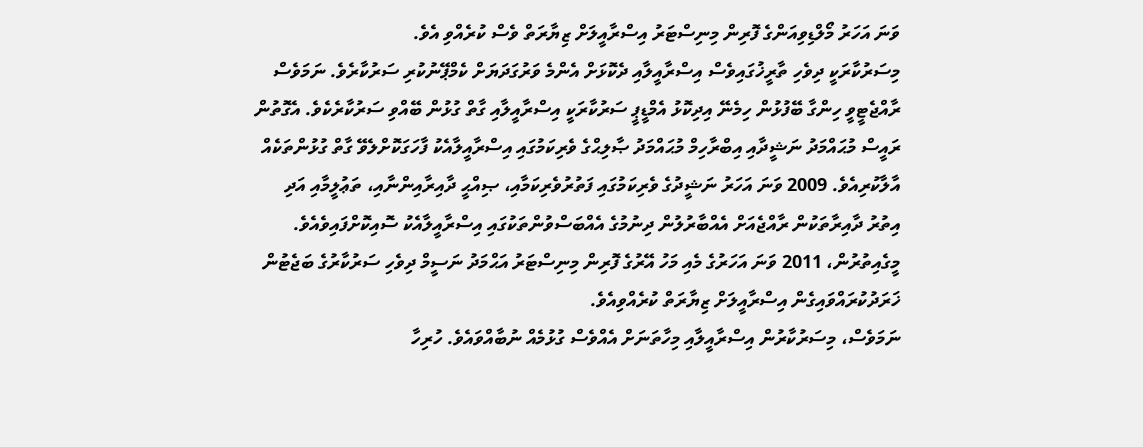ވަނަ އަހަރު މޯލްޑިވިއަންގެ ފޮރިން މިނިސްޓަރު އިސްރާއީލަށް ޒިޔާރަތް ވެސް ކުރެއްވި އެވެ.
މިސަރުކާރަކީ ދިވެހި ތާރީޚުގައިވެސް އިސްރާއީލާއި ދެކޮޅަށް އެންމެ ވަރުގަދަޔަށް ކެމްޕޭނުކުރި ސަރުކާރެވެ. ނަމަވެސް ރާއްޖެޓީވީ ހިންގާ ބޭފުޅުން ހިމެނޭ އިދިކޮޅު އެމްޑީޕީ ސަރުކާރަކީ އިސްރާއީލާއި ގާތް ގުޅުން ބޭއްވި ސަރުކާރެކެވެ. އެގޮތުން ރައީސް މުޙައްމަދު ނަޝީދާއި އިބްރާހިމް މުޙައްމަދު ޞާލިޙްގެ ވެރިކަމުގައި އިސްރާއީލާއެކު ފާހަގަކޮށްލެވޭ ގާތް ގުޅުންތަކެއް އާލާކުރިއެވެ. 2009 ވަނަ އަހަރު ނަޝީދުގެ ވެރިކަމުގައި ފަތުރުވެރިކަމާއި، ޞިއްޙީ ދާއިރާއިންނާއި، ތަޢުލީމާއި އަދި އިތުރު ދާއިރާތަކުން ރާއްޖެއަށް އެއްބާރުލުން ދިނުމުގެ އެއްބަސްވުންތަކުގައި އިސްރާއީލާއެކު ސޮއިކޮށްފައިވެއެވެ.
މީގެއިތުރުން، 2011 ވަނަ އަހަރުގެ މެއި މަހު އޭރުގެ ފޮރިން މިނިސްޓަރު އަޙްމަދު ނަސީމް ދިވެހި ސަރުކާރުގެ ބަޖެޓުން ޚަރަދުކުރައްވައިގެން އިސްރާއީލަށް ޒިޔާރަތް ކުރެއްވިއެވެ.
ނަމަވެސް، މިސަރުކާރުން އިސްރާއީލާއި މިހާތަނަށް އެއްވެސް ގުޅުމެއް ނުބާއްވައެވެ. ހުރިހާ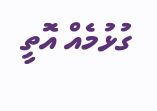ގުޅުމެއް އޮތީ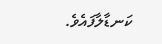ކަނޑާލާފައެވެ.